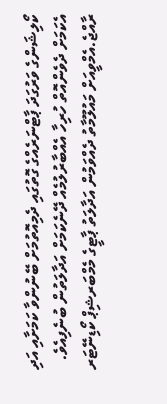ކޯލިޝަންގެ ވަރުގަދަ ޕާޓްނަރެއްގެ ގޮތުގައި ދެމިއޮތުމަށް ބޭނުންވާ ކަމަށާއި އަދި އެކަމަށް ދެވެންއޮތް ހުރިހާ އެއްބާރުލުމެއް ދޭނެކަމަށް އަދާލަތުން ބުނެފިއެވެ.
ރާއްޖެ.އެމްވީއަށް މައުލޫމާތު ދެއްވަމުން އަދާލަތު ޕާޓީގެ މެމްބަރޝިޕް ކޯޑިނޭޓަރ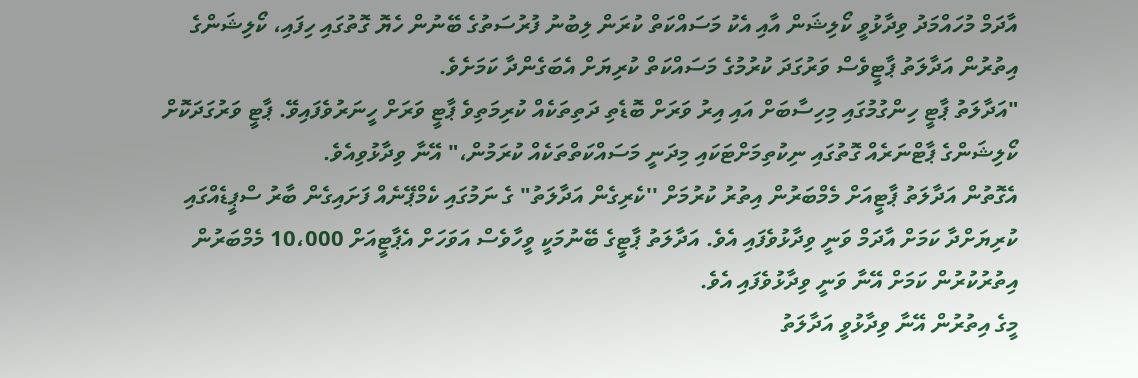އާދަމް މުހައްމަދު ވިދާޅުވީ ކޯލިޝަން އާއި އެކު މަސައްކަތް ކުރަން ލިބުނު ފުރުސަތުގެ ބޭނުން ހެޔޮ ގޮތުގައި ހިފައި، ކޯލިޝަންގެ އިތުރުން އަދާލަތު ޕާޓީވެސް ވަރުގަދަ ކުރުމުގެ މަސައްކަތް ކުރިޔަށް އެބަގެންދާ ކަމަށެވެ.
"އަދާލަތު ޕާޓީ ހިންގުމުގައި މިހިސާބަށް އައި އިރު ވަރަށް ބޮޑެތި ދަތިތަކެއް ކުރިމަތިވެ ޕާޓީ ވަރަށް ހީނަރުވެފައިވޭ. ޕާޓީ ވަރުގަދަކޮށް ކޯލިޝަންގެ ޕާޓްނަރެއް ގޮތުގައި ނިކުތިމަށްޓަކައި މިދަނީ މަސައްކަތްތަކެއް ކުރަމުން،" އޭނާ ވިދާޅުވިއެވެ.
އެގޮތުން އަދާލަތު ޕާޓީއަށް މެމްބަރުން އިތުރު ކުރުމަށް ''ކެރިގެން އަދާލަތު" ގެ ނަމުގައި ކެމްޕޭނެއް ފަށައިގެން ބާރު ސްޕީޑެއްގައި ކުރިޔަށްދާ ކަމަށް އާދަމް ވަނީ ވިދާޅުވެފައި އެވެ. އަދާލަތު ޕާޓީގެ ބޭނުމަކީ ވީހާވެސް އަވަހަށް އެޕާޓީއަށް 10،000 މެމްބަރުން އިތުރުކުރުން ކަމަށް އޭނާ ވަނީ ވިދާޅުވެފައި އެވެ.
މީގެ އިތުރުން އޭނާ ވިދާޅުވީ އަދާލަތު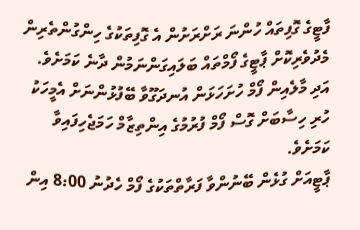ފާޓީގެ ގޮފިތައް ހުންނަ ރަށްރަށުން އެ ގޮފިތަކުގެ ހިންގުންތެރިން މެދުވެރިކޮށް ޕާޓީގެ ފޯމްތައް ބަލައިގަންނަމުން ދާނެ ކަމަށެވެ. އަދި މާލެއިން ފޯމް ހުށަހަޅަން އުނދަގޫވާ ބޭފުޅުންނަށް އެމީހަކު ހުރި ހިސާބަށް ގޮސް ފޯމް ފުރުމުގެ އިންތިޒާމް ހަމަޖެހިފައިވާ ކަމަށެވެ.
ޕާޓީއަށް ގުޅެން ބޭނުންވާ ފަރާތްތަކުގެ ފޯމް ހެދުނު 8:00 އިން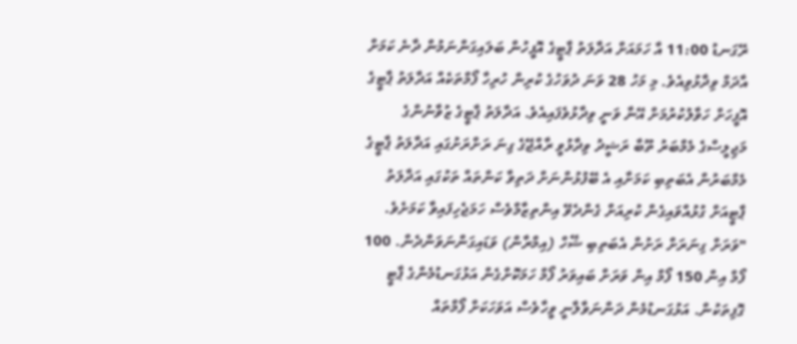ރޭގަނޑު 11:00 އާ ހަމައަށް އަދާލަތު ޕާޓީގެ އޮފީހުން ބަލައިގަންނަމުން ދާނެ ކަމަށް އާދަމް ވިދާޅުވިއެވެ. މި މަހު 28 ވަނަ ދުވަހުގެ ކުރިން ހުރިހާ ފޯމްތަކެއް އަދާލަތު ޕާޓީގެ އޮފީހަށް ހަވާލުކުރުމަށް އޭނާ ވަނީ ވިދާޅުވެފައިއެވެ. އަދާލަތު ޕާޓީގެ ޒުވާނުންގެ މަޖިލީސްގެ މެމްބަރު ތޫބާ ރަޝީދު ވިދާޅުވީ ރާއްޖޭގެ ގިނަ ރަށްރަށުގައި އަދާލަތު ޕާޓީގެ މެމްބަރުން އެބަތިބި ކަމަށާއި އެ ބޭފުޅުންނަށް ދަތިވާ ކަންތައް ތަކުގައި އަދާލަތު ޕާޓީއަށް ގުޅުއްވައިގެން ކުރިއަށް ގެންދެވޭ އިންތިޒާމްވެސް ހަމަޖެހިފައިވާ ކަމަށެވެ.
"ވަރަށް ގިނަރަށް ރަށުން އެބަތިބި ޝޭހް (އިމްރާން) ވަޑައިގަންނަވަންދެން. 100 ފޯމް އިން 150 ފޯމް އިން ވަރަށް ބައިވަރު ފޯމް ހަމަކޮށްގެން އަޅުގަނޑުމެންގެ ޕާޓީ ގޮފިތަކުން. އަޅުގަނޑުމެން ދަންނަވާލާނީ ވީހާވެސް އަވަހަކަށް ފޯމްތައް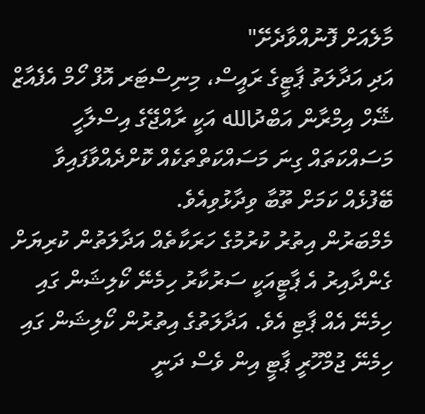މާލެއަށް ފޮނުއްވާދެށޭ"
އަދި އަދާލަތު ޕާޓީގެ ރައީސް، މިނިސްޓަރ އޮފް ހޯމް އެފެއާޒް ޝޭހް އިމްރާން އަބްދުالله އަކީ ރާއްޖޭގެ އިސްލާހީ މަސައްކަތައް ގިނަ މަސައްކަތްތަކެއް ކޮށްދެއްވާފައިވާ ބޭފުޅެއް ކަމަށް ތޫބާ ވިދާޅުވިއެވެ.
މެމްބަރުން އިތުރު ކުރުމުގެ ހަރަކާތެއް އަދާލަތުން ކުރިޔަށް ގެންދާއިރު އެ ޕާޓީއަކީ ސަރުކާރު ހިމެނޭ ކޯލިޝަން ގައި ހިމެނޭ އެއް ޕާޓި އެވެ. އަދާލަތުގެ އިތުރުން ކޯލިޝަން ގައި ހިމެނޭ ޖުމްހޫރީ ޕާޓީ އިން ވެސް ދަނީ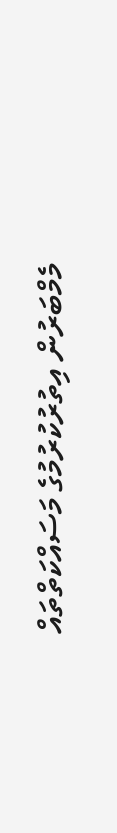މެމްބަރުން އިތުރުކުރުމުގެ މަސައްކަތްތައް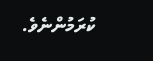ކުރަމުންނެވެ.